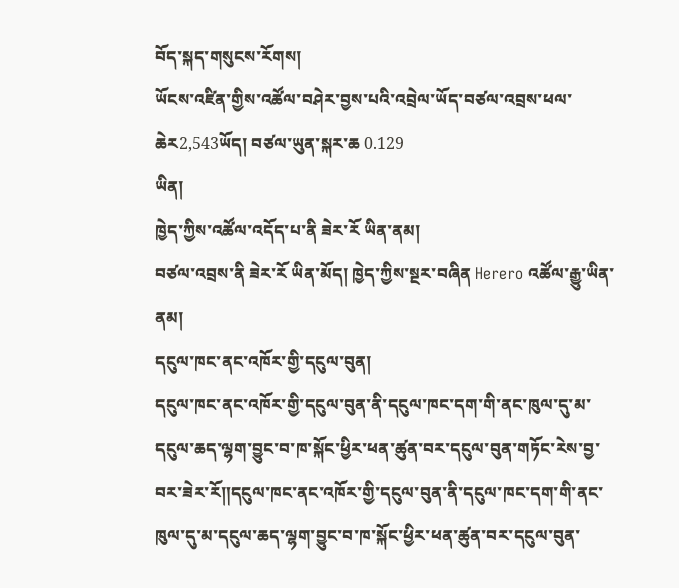བོད་སྐད་གསུངས་རོགས།
ཡོངས་འཛིན་གྱིས་འཚོལ་བཤེར་བྱས་པའི་འབྲེལ་ཡོད་བཙལ་འབྲས་ཕལ་ཆེར2,543ཡོད། བཙལ་ཡུན་སྐར་ཆ 0.129
ཡིན།
ཁྱེད་ཀྱིས་འཚོལ་འདོད་པ་ནི ཟེར་རོ ཡིན་ནམ།
བཙལ་འབྲས་ནི ཟེར་རོ ཡིན་མོད། ཁྱེད་ཀྱིས་སྔར་བཞིན Herero འཚོལ་རྒྱུ་ཡིན་ནམ།
དངུལ་ཁང་ནང་འཁོར་གྱི་དངུལ་བུན།
དངུལ་ཁང་ནང་འཁོར་གྱི་དངུལ་བུན་ནི་དངུལ་ཁང་དག་གི་ནང་ཁུལ་དུ་མ་དངུལ་ཆད་ལྷག་བྱུང་བ་ཁ་སྐོང་ཕྱིར་ཕན་ཚུན་བར་དངུལ་བུན་གཏོང་རེས་བྱ་བར་ཟེར་རོ༎དངུལ་ཁང་ནང་འཁོར་གྱི་དངུལ་བུན་ནི་དངུལ་ཁང་དག་གི་ནང་ཁུལ་དུ་མ་དངུལ་ཆད་ལྷག་བྱུང་བ་ཁ་སྐོང་ཕྱིར་ཕན་ཚུན་བར་དངུལ་བུན་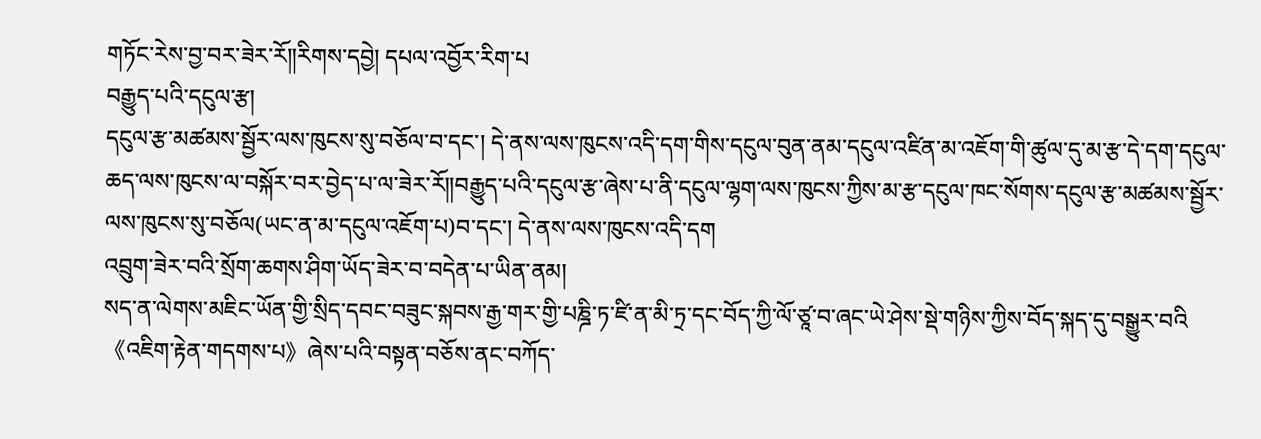གཏོང་རེས་བྱ་བར་ཟེར་རོ༎རིགས་དབྱེ། དཔལ་འབྱོར་རིག་པ
བརྒྱུད་པའི་དངུལ་རྩ།
དངུལ་རྩ་མཚམས་སྦྱོར་ལས་ཁུངས་སུ་བཅོལ་བ་དང་། དེ་ནས་ལས་ཁུངས་འདི་དག་གིས་དངུལ་བུན་ནམ་དངུལ་འཛིན་མ་འཇོག་གི་ཚུལ་དུ་མ་རྩ་དེ་དག་དངུལ་ཆད་ལས་ཁུངས་ལ་བསྐོར་བར་བྱེད་པ་ལ་ཟེར་རོ༎བརྒྱུད་པའི་དངུལ་རྩ་ཞེས་པ་ནི་དངུལ་ལྷག་ལས་ཁུངས་ཀྱིས་མ་རྩ་དངུལ་ཁང་སོགས་དངུལ་རྩ་མཚམས་སྦྱོར་ལས་ཁུངས་སུ་བཅོལ(ཡང་ན་མ་དངུལ་འཇོག་པ)བ་དང་། དེ་ནས་ལས་ཁུངས་འདི་དག
འབྲུག་ཟེར་བའི་སྲོག་ཆགས་ཤིག་ཡོད་ཟེར་བ་བདེན་པ་ཡིན་ནམ།
སད་ན་ལེགས་མཇིང་ཡོན་གྱི་སྲིད་དབང་བཟུང་སྐབས་རྒྱ་གར་གྱི་པཎྜི་ཏ་ཛི་ན་མི་ཏྲ་དང་བོད་ཀྱི་ལོ་ཙཱ་བ་ཞང་ཡེ་ཤེས་སྡེ་གཉིས་ཀྱིས་བོད་སྐད་དུ་བསྒྱུར་བའི《འཇིག་རྟེན་གདགས་པ》ཞེས་པའི་བསྟན་བཅོས་ནང་བཀོད་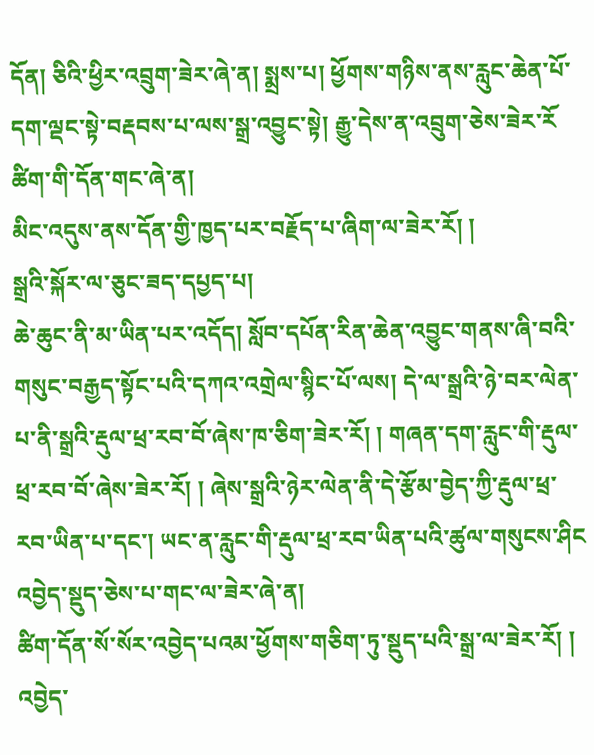དོན། ཅིའི་ཕྱིར་འབྲུག་ཟེར་ཞེ་ན། སྨྲས་པ། ཕྱོགས་གཉིས་ནས་རླུང་ཆེན་པོ་དག་ལྡང་སྟེ་བརྡབས་པ་ལས་སྒྲ་འབྱུང་སྟེ། རྒྱུ་དེས་ན་འབྲུག་ཅེས་ཟེར་རོ
ཚིག་གི་དོན་གང་ཞེ་ན།
མིང་འདུས་ནས་དོན་གྱི་ཁྱད་པར་བརྗོད་པ་ཞིག་ལ་ཟེར་རོ། །
སྒྲའི་སྐོར་ལ་ཅུང་ཟད་དཔྱད་པ།
ཆེ་ཆུང་ནི་མ་ཡིན་པར་འདོད། སློབ་དཔོན་རིན་ཆེན་འབྱུང་གནས་ཞི་བའི་གསུང་བརྒྱད་སྟོང་པའི་དཀའ་འགྲེལ་སྙིང་པོ་ལས། དེ་ལ་སྒྲའི་ཉེ་བར་ལེན་པ་ནི་སྒྲའི་རྡུལ་ཕྲ་རབ་བོ་ཞེས་ཁ་ཅིག་ཟེར་རོ། ། གཞན་དག་རླུང་གི་རྡུལ་ཕྲ་རབ་བོ་ཞེས་ཟེར་རོ། ། ཞེས་སྒྲའི་ཉེར་ལེན་ནི་དེ་རྩོམ་བྱེད་ཀྱི་རྡུལ་ཕྲ་རབ་ཡིན་པ་དང་། ཡང་ན་རླུང་གི་རྡུལ་ཕྲ་རབ་ཡིན་པའི་ཚུལ་གསུངས་ཤིང
འབྱེད་སྡུད་ཅེས་པ་གང་ལ་ཟེར་ཞེ་ན།
ཚིག་དོན་སོ་སོར་འབྱེད་པའམ་ཕྱོགས་གཅིག་ཏུ་སྡུད་པའི་སྒྲ་ལ་ཟེར་རོ། །
འབྱེད་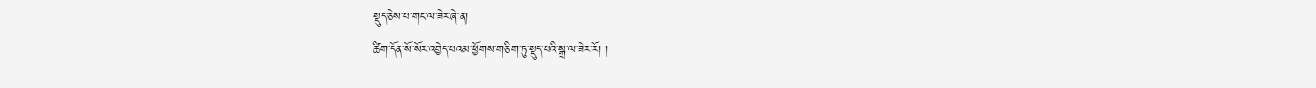སྡུད་ཅེས་པ་གང་ལ་ཟེར་ཞེ་ན།
ཚིག་དོན་སོ་སོར་འབྱེད་པའམ་ཕྱོགས་གཅིག་ཏུ་སྡུད་པའི་སྒྲ་ལ་ཟེར་རོ། །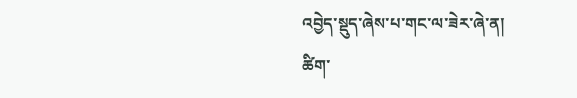འབྱེད་སྡུད་ཞེས་པ་གང་ལ་ཟེར་ཞེ་ན།
ཚིག་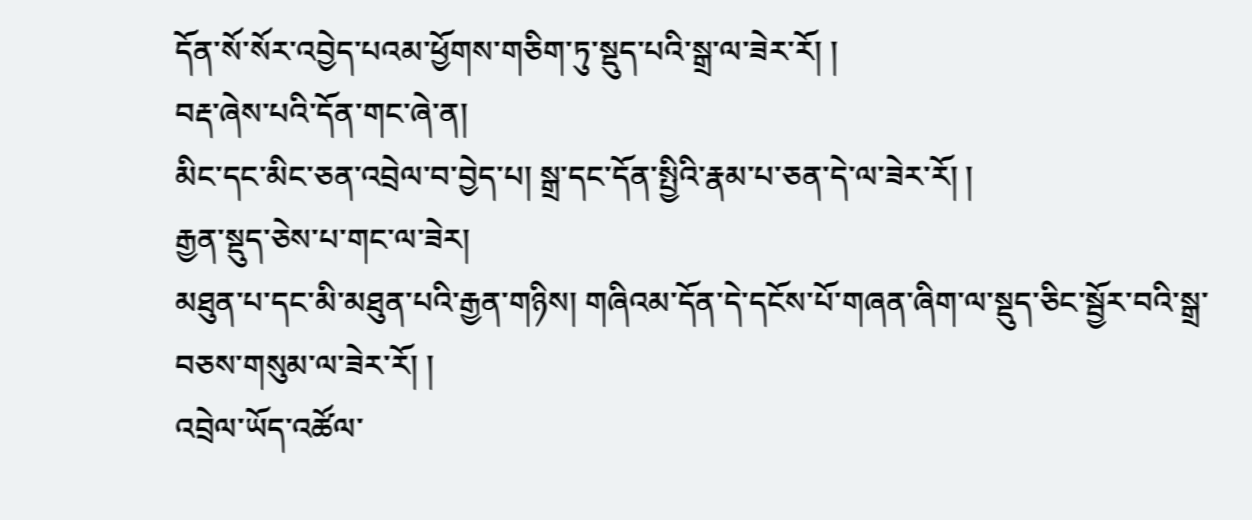དོན་སོ་སོར་འབྱེད་པའམ་ཕྱོགས་གཅིག་ཏུ་སྡུད་པའི་སྒྲ་ལ་ཟེར་རོ། །
བརྡ་ཞེས་པའི་དོན་གང་ཞེ་ན།
མིང་དང་མིང་ཅན་འབྲེལ་བ་བྱེད་པ། སྒྲ་དང་དོན་སྤྱིའི་རྣམ་པ་ཅན་དེ་ལ་ཟེར་རོ། །
རྒྱན་སྡུད་ཅེས་པ་གང་ལ་ཟེར།
མཐུན་པ་དང་མི་མཐུན་པའི་རྒྱན་གཉིས། གཞིའམ་དོན་དེ་དངོས་པོ་གཞན་ཞིག་ལ་སྡུད་ཅིང་སྦྱོར་བའི་སྒྲ་བཅས་གསུམ་ལ་ཟེར་རོ། །
འབྲེལ་ཡོད་འཚོལ་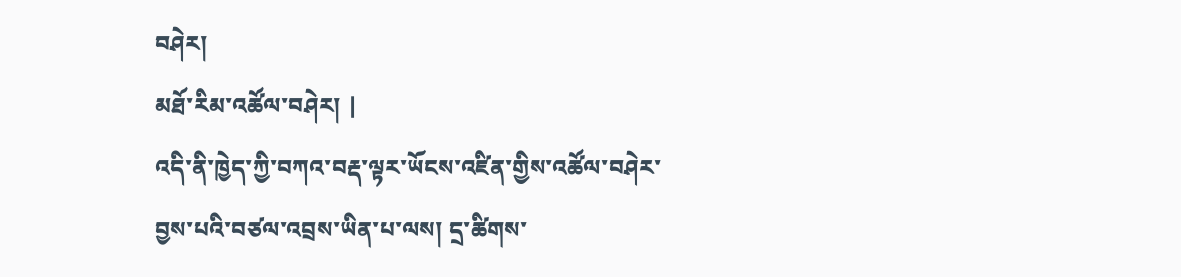བཤེར།
མཐོ་རིམ་འཚོལ་བཤེར། |
འདི་ནི་ཁྱེད་ཀྱི་བཀའ་བརྡ་ལྟར་ཡོངས་འཛིན་གྱིས་འཚོལ་བཤེར་བྱས་པའི་བཙལ་འབྲས་ཡིན་པ་ལས། དྲ་ཚིགས་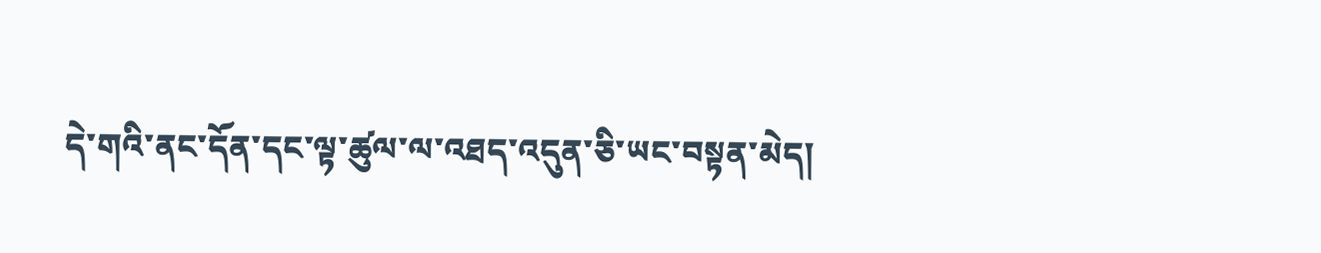དེ་གའི་ནང་དོན་དང་ལྟ་ཚུལ་ལ་འཐད་འདུན་ཅི་ཡང་བསྟན་མེད།